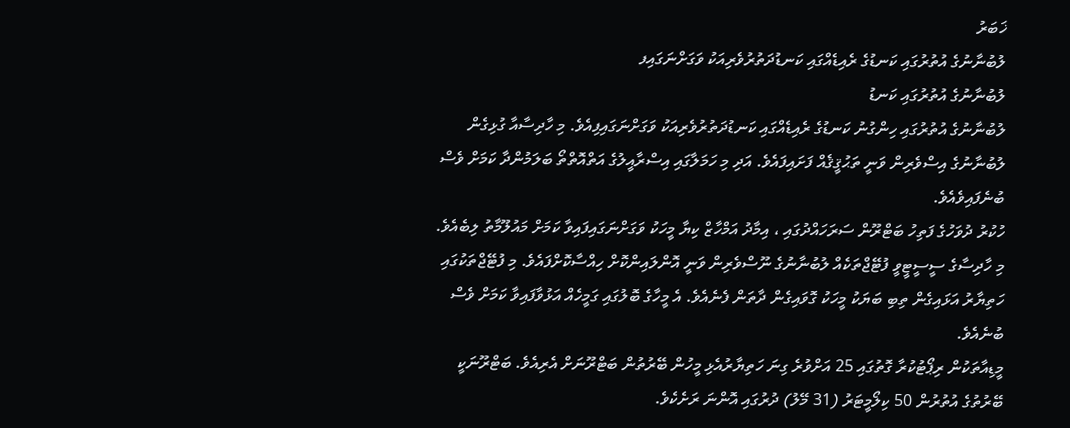ޚަބަރު
ލުބުނާނުގެ އުތުރުގައި ކަނޑުގެ ރެއިޑެއްގައި ކަނޑުދަތުރުވެރިއަކު ވަގަށްނަގައިފ
ލުބުނާނުގެ އުތުރުގައި ކަނޑު
ލުބުނާނުގެ އުތުރުގައި ހިންގުނު ކަނޑުގެ ރެއިޑެއްގައި ކަނޑުދަތުރުވެރިއަކު ވަގަށްނަގައިފިއެވެ. މި ހާދިސާއާ ގުޅިގެން ލުބުނާނުގެ އިސްވެރިން ވަނީ ތަޙުޤީޤެއް ފަށައިފައެވެ. އަދި މި ހަމަލާގައި އިސްރާއީލުގެ އަތްއޮތްތޯ ބަލަމުންދާ ކަމަށް ވެސް ބުނެފައިވެއެވެ.
ހުކުރު ދުވަހުގެ ފަތިހު ބަޓްރޫން ސަރަހައްދުގައި ، އިމާދު އަމްހާޒް ކިޔާ މީހަކު ވަގަށްނަގައިފައިވާ ކަމަށް މައުލޫމާތު ލިބެއެވެ. މި ހާދިސާގެ ސީސީޓީވީ ފުޓޭޖްތަކެއް ލުބުނާނުގެ ނޫސްވެރިން ވަނީ އޮންލައިންކޮށް ހިއްސާކޮށްފައެވެ. މި ފުޓޭޖްތަކުގައި ހަތިޔާރު އަޅައިގެން ތިބި ބަޔަކު މީހަކު ގޮވައިގެން ދާތަން ފެނެއެވެ. އެ މީހާގެ ބޮލުގައި ގަމީހެއް އަޅުވާފައިވާ ކަމަށް ވެސް ބުނެއެވެ.
މީޑިއާތަކުން ރިޕޯޓުކުރާ ގޮތުގައި 25 އަށްވުރެ ގިނަ ހަތިޔާރުއެޅި މީހުން ބޭރުތުން ބަޓްރޫނަށް އެރިއެވެ. ބަޓްރޫނަކީ ބޭރުތުގެ އުތުރުން 50 ކިލޯމީޓަރު (31 މޭލު) ދުރުގައި އޮންނަ ރަށެކެވެ.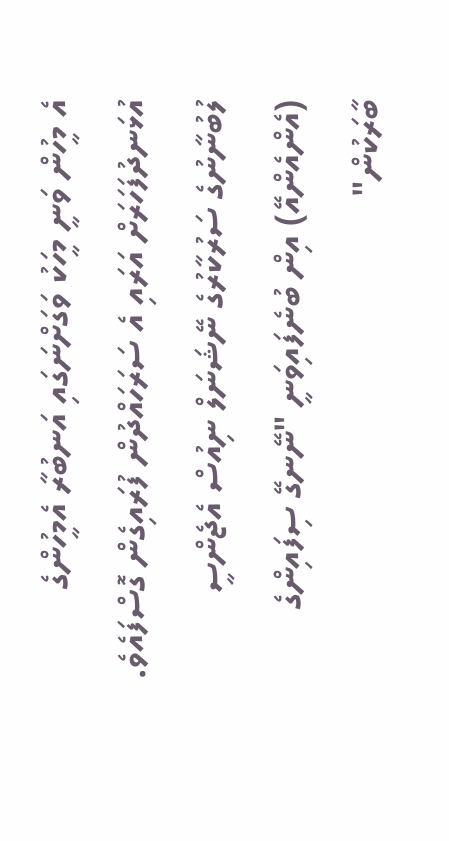އެ މީހުން ވަނީ މީހަކު ވަގަށްނަގައި އަނބުރާ އެމީހުންގެ އުޅަނދުފަހަރަށް އަރައި އެ ސަރަހައްދުން ފުރައިގެން ގޮސްފައެވެ.
ލުބުނާނުގެ ސަރުކާރުގެ ނޭޝަނަލް ނިއުސް އެޖެންސީ (އެންއެންއޭ) އިން ބުނެފައިވަނީ "ނޭނގޭ ސިފައިންގެ ބާރަކުން"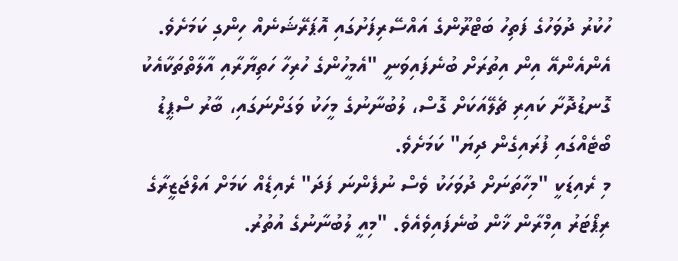ހުކުރު ދުވަހުގެ ފަތިހު ބަޓްރޫންގެ އައްސޭރިފަށުގައި އޮޕަރޭޝަނެއް ހިންގި ކަމަށެވެ.
އެންއެންއޭ އިން އިތުރަށް ބުނެފައިވަނީ "އެމީހުންގެ ހުރިހާ ހަތިޔާރާއި އާލާތްތަކާއެކު ގޮނޑުދޮށާ ކައިރި ޗެލޭއަކަށް ގޮސް، ލުބުނާނުގެ މީހަކު ވަގަށްނަގައި، ބާރު ސްޕީޑު ބޯޓެއްގައި ފުރައިގެން ދިޔަ" ކަމަށެވެ.
މި ރެއިޑަކީ "މިހާތަނަށް ދުވަހަކު ވެސް ނުފެންނަ ފަދަ" ރެއިޑެއް ކަމަށް އަލްޖަޒީރާގެ ރިޕޯޓަރު އިމްރާން ޚާން ބުނެފައިވެއެވެ. "މިއީ ލުބުނާނުގެ އުތުރު.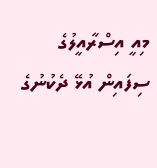މިއީ އިސްރާއީލުގެ ސިފައިން އުޅޭ ދެކުނުގެ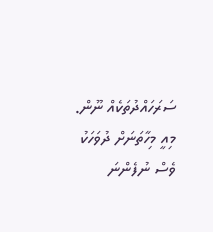ސަރަހައްދުތަކެއް ނޫން. މިއީ މިހާތަނަށް ދުވަހަކު ވެސް ނުފެންނަ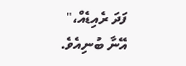ފަދަ ރެއިޑެއް،" އޭނާ ބުނިއެވެ.